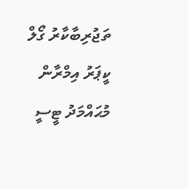ތަޖުރިބާކާރު ގޯލް ކީޕަރު އިމްރާން މުޙައްމަދު ޓީސީ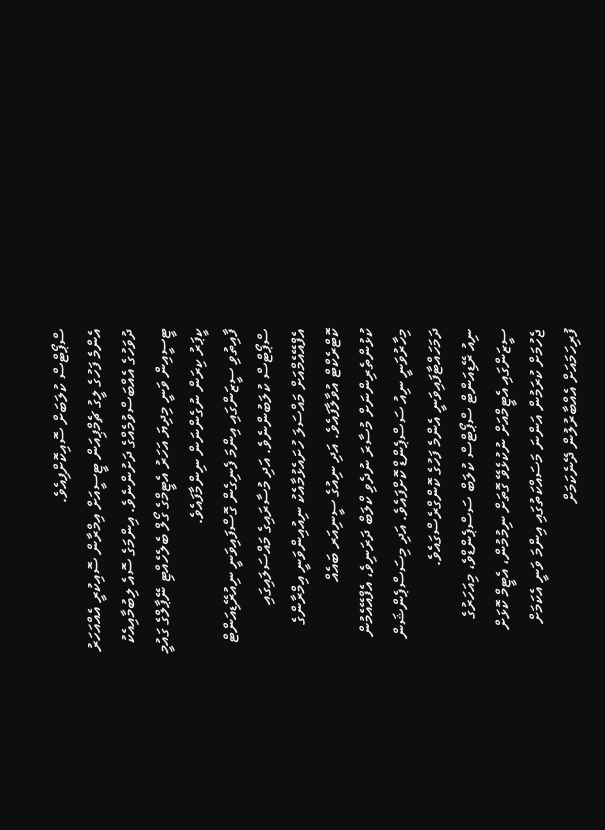ސްޕޯޓްސް ކުލަބަށް ސޮއިކޮށްފިއެވެ.
އެންމެ ފަހުގެ ލީގު ޗެމްޕިއަން ޓީސީއަށް އިމްރާން ސޮއިކުރީ އެއްއަހަރު ދުވަހުގެ އެއްބަސްވުމެއްގެ ދަށުންނެވެ. އިންމަގެ ސޮއެ ލިބުމާއިއެކު ޓީސީއިން ވަނީ މިދިޔަ އަހަރު އެޓީމްގެ ގޯލް ބެލެހެއްޓި ނޭޕާލްގެ ގައުމީ ކީޕަރު ކިރަން ނުގެންނަން ނިންމާފައެވެ.
ފާއިތުވި ސީޒަންގައި އިންމަ ފެނިގެން ގޮސްފައިވަނީ ނިއުރޭޑިއަންޓް ސްޕޯޓްސް ކުލަބުންނެވެ. އަދި މުސާރައިގެ މައްސަލައިގައި އެފްއޭއެމްއަށް މައްސަލަ ހުށައެޅުމާއެކު ނިއުއިންވަނީ އިމްރާންގެ ކޮޓްރެކްޓް އުވާލާފައެވެ. އަދި ނިއުގެ ސީނިއަރ ބައެއް ކުޅުންތެރިންނަށް މުސާރަ ނުދެވި ކްލަބް ދަރަނިވެ، އެފްއޭއެމުން މިހާރުވަނީ ނިއު ސަސްޕެންޑް ކޮށްފައެވެ. އަދި މިސަސްޕެންޝަން ދަމަހައްޓާފައިވަނީ އެންމެ ފަހުގެ ކޮންގްރެސްގައެވެ.
ނިއު ރޭޑިއަންޓް ސްޕޯޓްސް ކުލަބް ސަސްޕެންޑްވެ، މިއަހަރުގެ ސީޒަންގައި އެޓީމްއަށް ނުކުޅެވޭ ގޮތަށް ނިމުމުން، އެޓީމް ކޮޅަށް ޖެހުމަށް ކުރަމުން އަންނަ މަސައްކަތުގައި އިންމަ ވަނީ އެކަމަށް ފުރިހަމައަށް އެއްބާރުލުން ދޭނެކަމަށް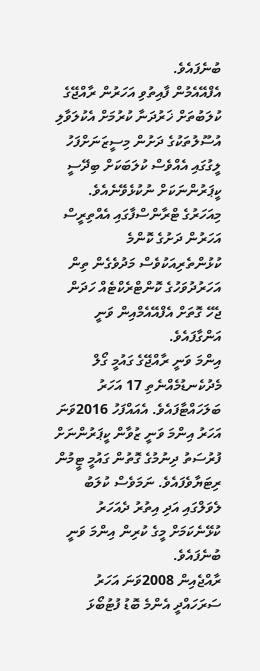ބުނެފައެވެ.
އެފްއޭއެމުން ފާއިތުވި އަހަރުން ރާއްޖޭގެ ކުލަބުތަށް ޚަރުދަނާ ކުރުމަށް އެކުލަވާލި އުސޫލުތަކުގެ ދަށުން މިސީޒަނަށްފަހު ލީގުގައި އެއްވެސް ކުލަބަކަށް ބިދޭސީ ކީޕަރުންނަކަށް ނުކުޅެވޭނެއެވެ. މިއަހަރުގެ ޓްރާންސްފާގައި އެއްތިރީސް އަހަރުން ދަށުގެ ކޮންމެ ކުޅުންތެރިއަކުވެސް މަދުވެގެން ތިން އަހަރުދުވަހުގެ ކޮންޓްރެކްޓެއް ހަދަން ޖެހޭ ގޮތަށް އެފްއޭއެމްއިން ވަނީ އަންގާފައެވެ.
އިންމަ ވަނީ ރާއްޖޭގެ ގައުމީ ގޯލް މެދުކެނޑުމެއްނެތި 17 އަހަރު ބަލަހައްޓާފައެވެ. އެއައްފަހު 2016ވަނަ އަހަރު އިންމަ ވަނީ ޒުވާން ކީޕަރުންނަށް ފުރުސަތު ދިނުމުގެ ގޮތުން ގައުމީ ޓީމުން ރިޓަޔާވެފައެވެ. ނަމަވެސް ކުލަބު ލެވަލްގައި އަދި އިތުރު ދެއަހަރު ކުޅޭނެކަމަށް މީގެ ކުރިން އިންމަ ވަނީ ބުނެފައެވެ.
ރާއްޖެއިން 2008ވަނަ އަހަރު ސަރަހައްދީ އެންމެ ބޮޑު ފުޓުބޯޅަ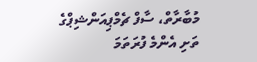މުބާރާތް، ސާފް ޗެމްޕިއަންޝިޕްގެ ތަށި އެންމެ ފުރަތަމަ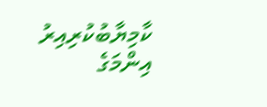ކާމިޔާބުކުރިއިރު އިންމަގެ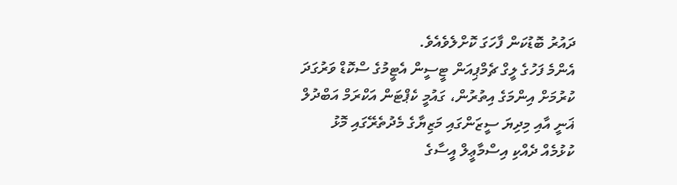ދައުރު ބޮޑުކަން ފާހަގަ ކޮށްލެވެއެވެ.
އެންމެ ފަހުގެ ލީގް ޗެމްޕިއަން ޓީސީން އެޓީމުގެ ސްކޮޑް ވަރުގަދަ ކުރުމަށް އިންމަގެ އިތުރުން، ގައުމީ ކެޕްޓަން އަކްރަމް އަބްދުލް ޣަނީ އާއި މިދިޔަ ސީޒަންގައި މަޒިޔާގެ މެދުތެރޭގައި މޮޅު ކުޅުމެއް ދެއްކި އިސްމާޢީލް އީސާގެ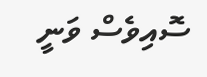ސޮއިވެސް ވަނީ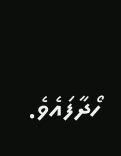ހޯދާފައެވެ.